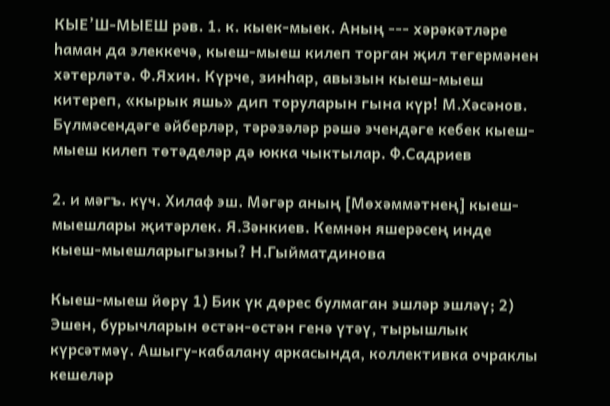КЫЕ’Ш-МЫЕШ рәв. 1. к. кыек-мыек. Аның --- хәрәкәтләре һаман да элеккечә, кыеш-мыеш килеп торган җил тегермәнен хәтерләтә. Ф.Яхин. Күрче, зинһар, авызын кыеш-мыеш китереп, «кырык яшь» дип торуларын гына күр! М.Хәсәнов. Бүлмәсендәге әйберләр, тәрәзәләр рәшә эчендәге кебек кыеш-мыеш килеп төтәделәр дә юкка чыктылар. Ф.Садриев

2. и мәгъ. күч. Хилаф эш. Мәгәр аның [Мөхәммәтнең] кыеш-мыешлары җитәрлек. Я.Зәнкиев. Кемнән яшерәсең инде кыеш-мыешларыгызны? Н.Гыйматдинова

Кыеш-мыеш йөрү 1) Бик үк дөрес булмаган эшләр эшләү; 2) Эшен, бурычларын өстән-өстән генә үтәү, тырышлык күрсәтмәү. Ашыгу-кабалану аркасында, коллективка очраклы кешеләр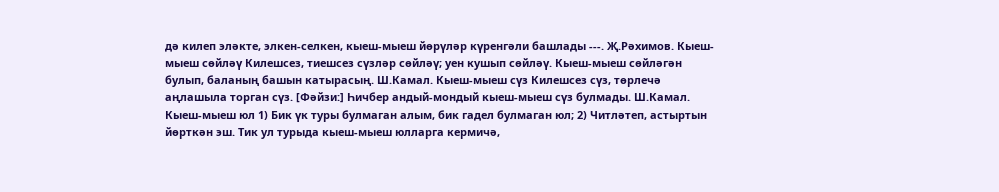дә килеп эләкте, элкен-селкен, кыеш-мыеш йөрүләр күренгәли башлады ---. Җ.Рәхимов. Кыеш-мыеш сөйләү Килешсез, тиешсез сүзләр сөйләү; уен кушып сөйләү. Кыеш-мыеш сөйләгән булып, баланың башын катырасың. Ш.Камал. Кыеш-мыеш сүз Килешсез сүз, төрлечә аңлашыла торган сүз. [Фәйзи:] Һичбер андый-мондый кыеш-мыеш сүз булмады. Ш.Камал. Кыеш-мыеш юл 1) Бик үк туры булмаган алым, бик гадел булмаган юл; 2) Читләтеп, астыртын йөрткән эш. Тик ул турыда кыеш-мыеш юлларга кермичә,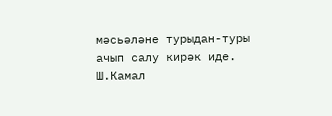мәсьәләне турыдан-туры ачып салу кирәк иде. Ш.Камал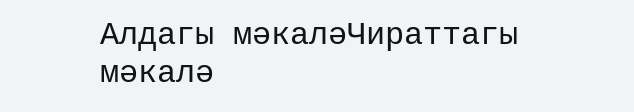Алдагы мәкаләЧираттагы мәкалә